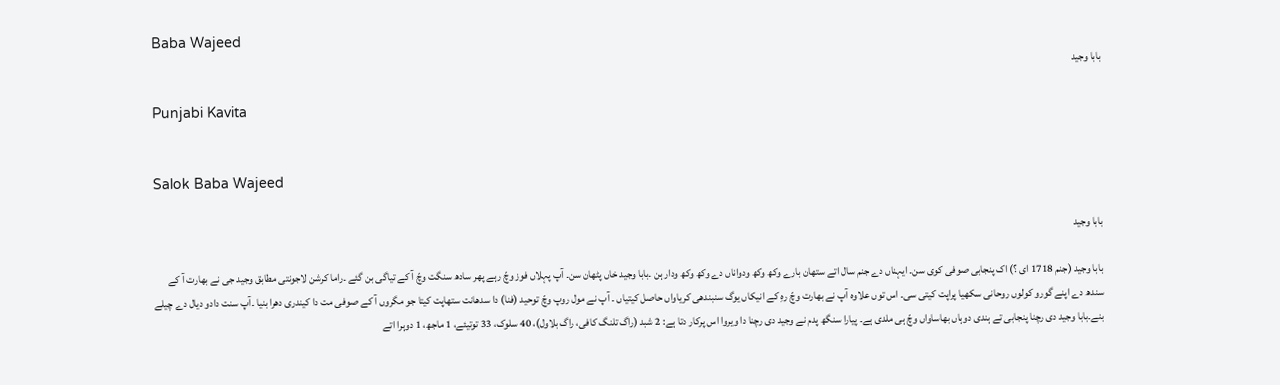Baba Wajeed
بابا وجید

Punjabi Kavita


Salok Baba Wajeed

بابا وجید

بابا وجید (جنم 1718 ای ؟) اک پنجابی صوفی کوی سن۔ ایہناں دے جنم سال اتے ستھان بارے وکھ وکھ ودواناں دے وکھ وکھ ودار ہن ۔بابا وجید خاں پٹھان سن۔ آپ پہلاں فوز وچّ رہے پھر سادھ سنگت وچّ آ کے تیاگی بن گئے ۔راما کرشن لاجونتی مطابق وجید جی نے بھارت آ کے سندھ دے اپنے گورو کولوں روحانی سکھیا پراپت کیتی سی۔ اس توں علاوہ آپ نے بھارت وچّ رہِ کے انیکاں یوگ سنبندھی کریاواں حاصل کیتیاں ۔ آپ نے مول روپ وچّ توحید (فنا) دا سدھانت ستھاپت کیتا جو مگروں آ کے صوفی مت دا کیندری دھرا بنیا ۔آپ سنت دادو دیال دے چیلے بنے۔بابا وجید دی رچنا پنجابی تے ہندی دوہاں بھاساواں وچّ ہی ملدی ہے۔ پیارا سنگھ پدم نے وجید دی رچنا دا ویروا اس پرکار دتا ہے: 2 شبد (راگ تلنگ کافی، راگ بلاول)، 40 سلوک، 33 توتیئے، 1 ماجھ، 1 دوہرا اتے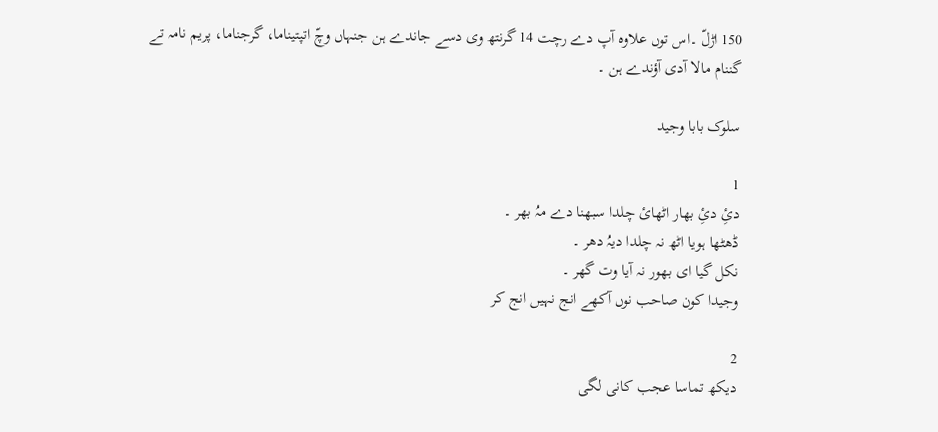150 اڑلّ ۔اس توں علاوہ آپ دے رچت 14 گرنتھ وی دسے جاندے ہن جنہاں وچّ اتپتیناما، گرجناما، پریم نامہ تے گننام مالا آدی آؤندے ہن ۔

سلوک بابا وجید

1
دئِ دئِ بھار اٹھائ چلدا سبھنا دے مہُ بھر ۔
ڈھٹھا ہویا اٹھ نہ چلدا دیہُ دھر ۔
نکل گیا ای بھور نہ آیا وت گھر ۔
وجیدا کون صاحب نوں آکھے انج نہیں انج کر

2
دیکھ تماسا عجب کانی لگی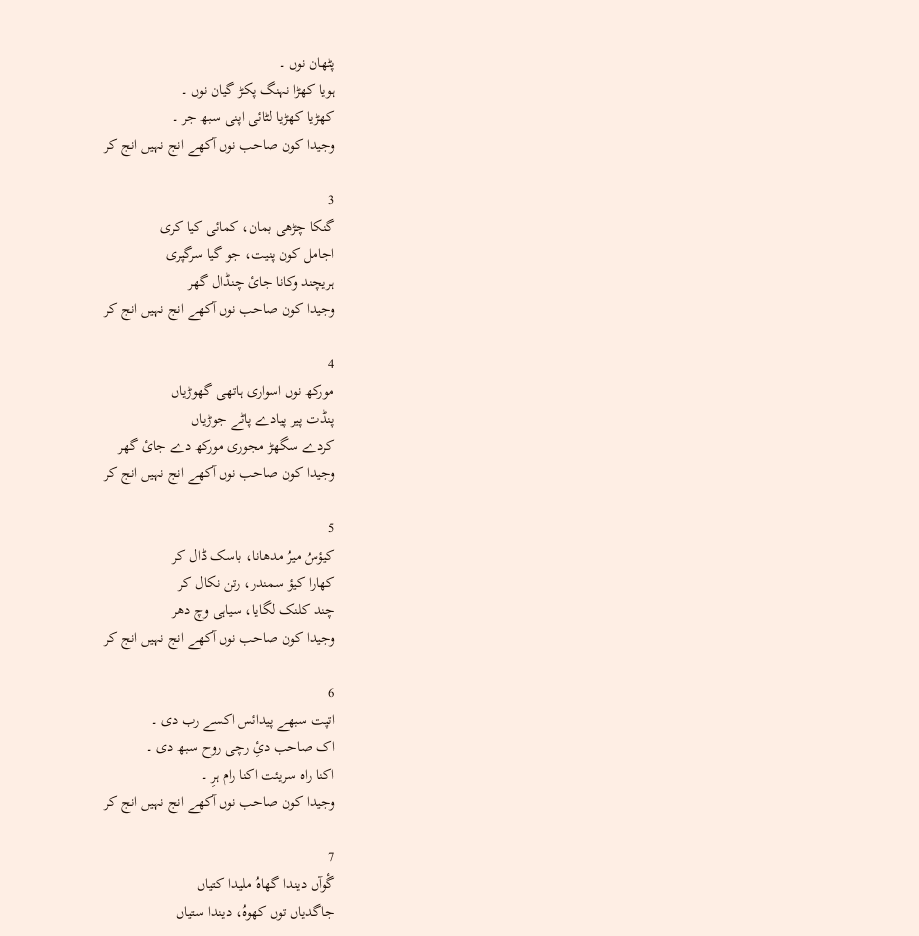پٹھان نوں ۔
ہویا کھڑا نہنگ پکڑ گیان نوں ۔
کھڑیا کھڑیا لٹائی اپنی سبھ جر ۔
وجیدا کون صاحب نوں آکھے انج نہیں انج کر

3
گنکا چڑھی بمان، کمائی کیا کری
اجامل کون پنیت، جو گیا سرگپری
ہریچند وکانا جائ چنڈال گھر
وجیدا کون صاحب نوں آکھے انج نہیں انج کر

4
مورکھ نوں اسواری ہاتھی گھوڑیاں
پنڈت پیر پیادے پاٹے جوڑیاں
کردے سگھڑ مجوری مورکھ دے جائ گھر
وجیدا کون صاحب نوں آکھے انج نہیں انج کر

5
کیؤسُ میرُ مدھانا، باسک ڈال کر
کھارا کیؤ سمندر، رتن نکال کر
چند کلنک لگایا، سیاہی وچ دھر
وجیدا کون صاحب نوں آکھے انج نہیں انج کر

6
اتپت سبھے پیدائس اکسے رب دی ۔
اک صاحب دئِ رچی روح سبھ دی ۔
اکنا راہ سریئت اکنا رام ہرِ ۔
وجیدا کون صاحب نوں آکھے انج نہیں انج کر

7
گٔوآں دیندا گھاہُ ملیدا کتیاں
جاگدیاں توں کھوہُ، دیندا ستیاں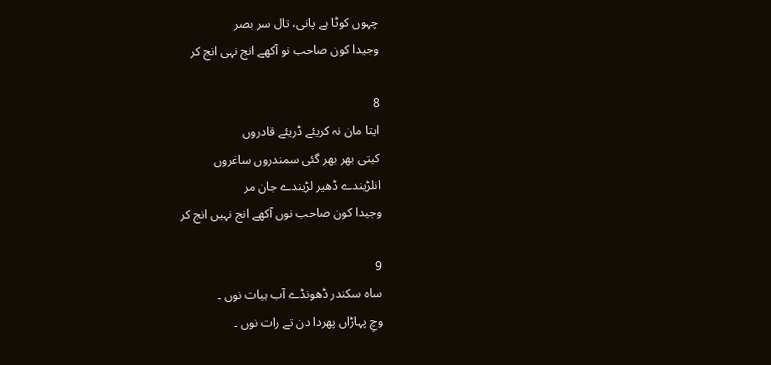چہوں کوٹا ہے پانی، تال سر بصر
وجیدا کون صاحب نو آکھے انج نہی انج کر

8
ایتا مان نہ کریئے ڈریئے قادروں
کیتی بھر بھر گئی سمندروں ساغروں
انلڑیندے ڈھیر لڑیندے جان مر
وجیدا کون صاحب نوں آکھے انج نہیں انج کر

9
ساہ سکندر ڈھونڈے آب ہیات نوں ۔
وچِ پہاڑاں پھردا دن تے رات نوں ۔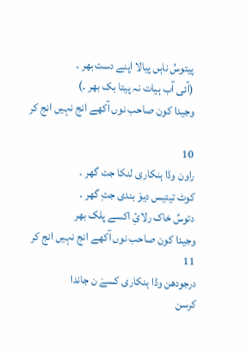پیتوسُ ناہں پیالا اپنے دست بھر ۔
(آئی آب ہیات نہ پیتا بک بھر ۔)
وجیدا کون صاحب نوں آکھے انج نہیں انج کر

10
راون وڈا ہنکاری لنکا جت گھر ۔
کوٹ تیتیس دیوَ بندی جتِ گھر ۔
دتوسُ خاک رلائِ اکسے پلک بھر
وجیدا کون صاحب نوں آکھے انج نہیں انج کر
11
درجودھن وڈا ہنکاری کسےَ ن جاندا
کرسن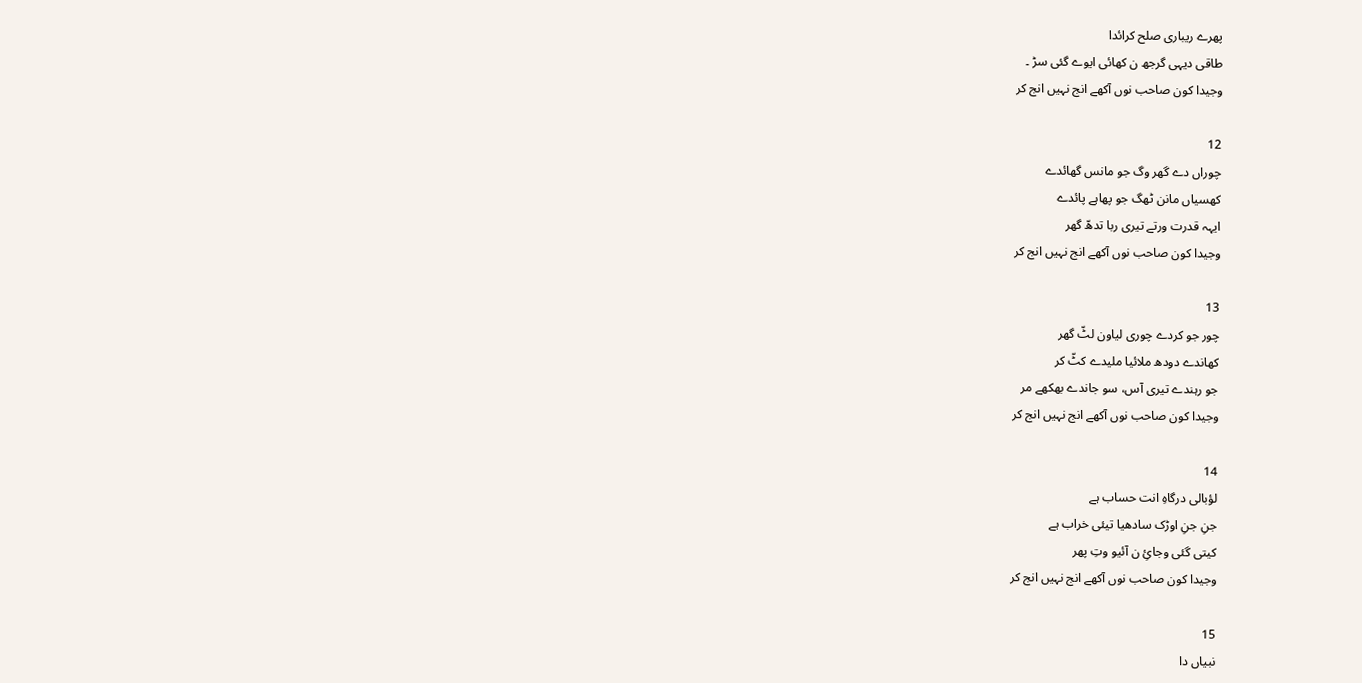پھرے ریباری صلح کرائدا
طاقی دیہی گرجھ ن کھائی ایوے گئی سڑ ۔
وجیدا کون صاحب نوں آکھے انج نہیں انج کر

12
چوراں دے گھر وگ جو مانس گھائدے
کھسیاں مانن ٹھگ جو پھاہے پائدے
ایہہ قدرت ورتے تیری ربا تدھّ گھر
وجیدا کون صاحب نوں آکھے انج نہیں انج کر

13
چور جو کردے چوری لیاون لٹّ گھر
کھاندے دودھ ملائیا ملیدے کٹّ کر
جو رہندے تیری آس، سو جاندے بھکھے مر
وجیدا کون صاحب نوں آکھے انج نہیں انج کر

14
لؤبالی درگاہِ انت حساب ہے
جنِ جنِ اوڑک سادھیا تیئی خراب ہے
کیتی گئی وجائِ ن آئیو وتِ پھر
وجیدا کون صاحب نوں آکھے انج نہیں انج کر

15
نبیاں دا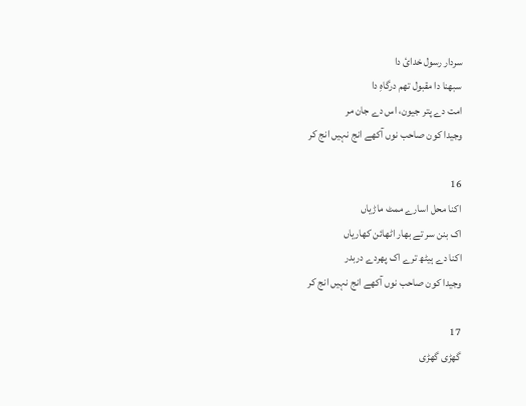سردار رسول خدائ دا
سبھنا دا مقبول تھم درگاہِ دا
امت دے پتر جیون، اس دے جان مر
وجیدا کون صاحب نوں آکھے انج نہیں انج کر

16
اکنا محل اسارے ممٹ ماڑیاں
اک بنن سر تے بھار اٹھائن کھاریاں
اکنا دے ہیٹھ ترے اک پھردے دربدر
وجیدا کون صاحب نوں آکھے انج نہیں انج کر

17
گھڑی گھڑی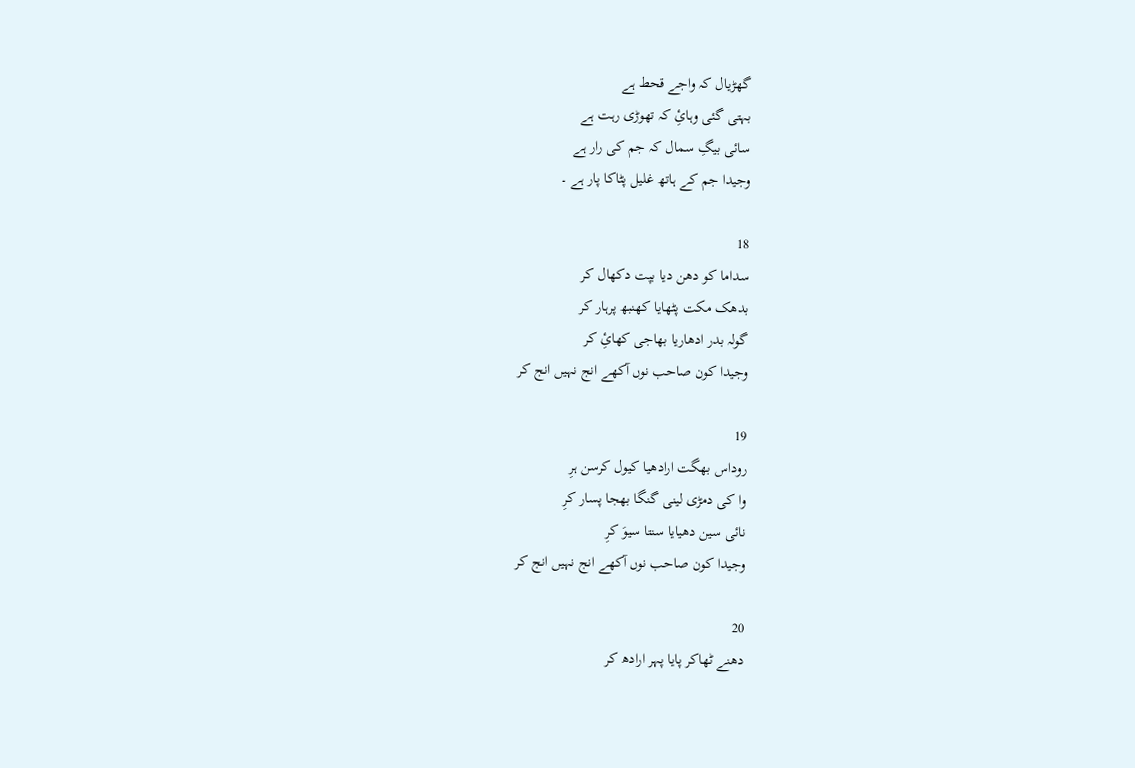گھڑیال کہ واجے قحط ہے
بہتی گئی وہائِ کہ تھوڑی رہت ہے
سائی بیگِ سمال کہ جم کی رار ہے
وجیدا جم کے ہاتھ غلیل پٹاکا پار ہے ۔

18
سداما کو دھن دیا بپت دکھال کر
بدھک مکت پٹھایا کھنبھ پرہار کر
گولہ بدر ادھاریا بھاجی کھائِ کر
وجیدا کون صاحب نوں آکھے انج نہیں انج کر

19
روداس بھگت ارادھیا کیول کرسن ہرِ
وا کی دمڑی لینی گنگا بھجا پسار کرِ
نائی سین دھیایا سنتا سیوَ کرِ
وجیدا کون صاحب نوں آکھے انج نہیں انج کر

20
دھنے ٹھاکر پایا پہر ارادھ کر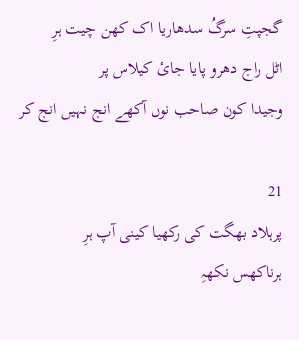گجپتِ سرگُ سدھاریا اک کھن چیت ہرِ
اٹل راج دھرو پایا جائ کیلاس پر
وجیدا کون صاحب نوں آکھے انج نہیں انج کر

21
پرہلاد بھگت کی رکھیا کینی آپ ہرِ
ہرناکھس نکھہِ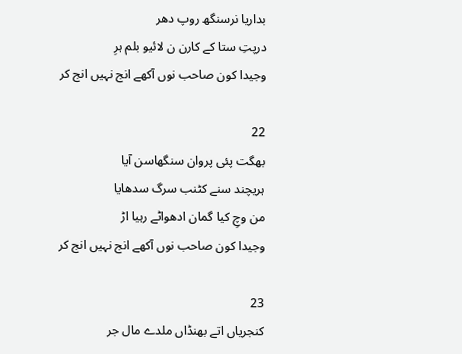بداریا نرسنگھ روپ دھر
درپتِ ستا کے کارن ن لائیو بلم ہرِ
وجیدا کون صاحب نوں آکھے انج نہیں انج کر

22
بھگت پئی پروان سنگھاسن آیا
ہریچند سنے کٹنب سرگ سدھایا
من وچِ کیا گمان ادھواٹے رہیا اڑ
وجیدا کون صاحب نوں آکھے انج نہیں انج کر

23
کنجریاں اتے بھنڈاں ملدے مال جر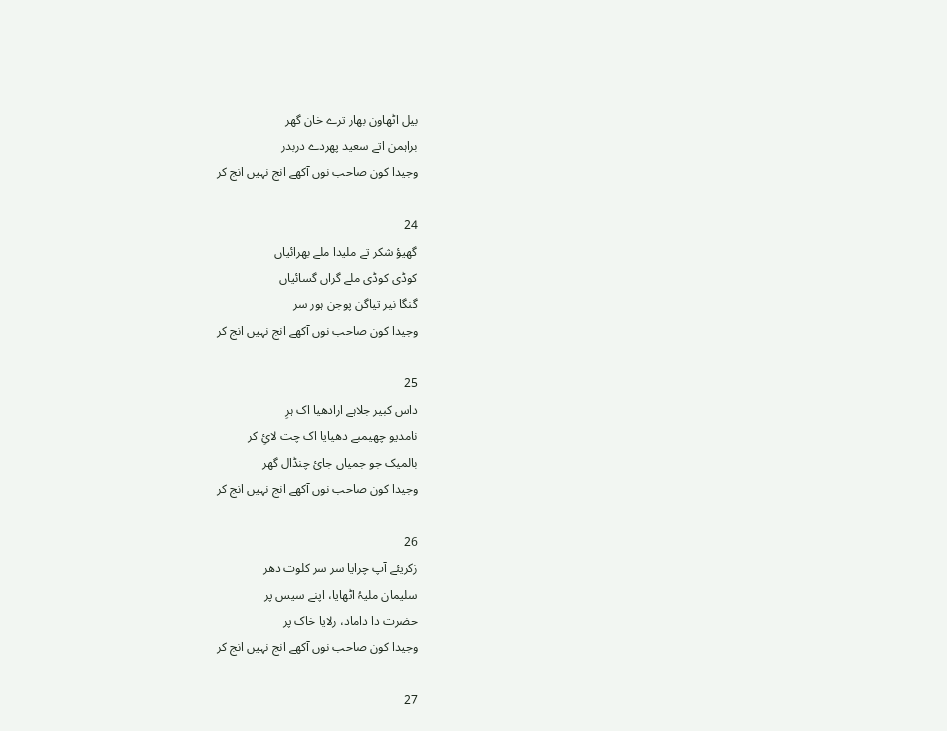بیل اٹھاون بھار ترے خان گھر
براہمن اتے سعید پھردے دربدر
وجیدا کون صاحب نوں آکھے انج نہیں انج کر

24
گھیؤ شکر تے ملیدا ملے بھرائیاں
کوڈی کوڈی ملے گراں گسائیاں
گنگا نیر تیاگن پوجن ہور سر
وجیدا کون صاحب نوں آکھے انج نہیں انج کر

25
داس کبیر جلاہے ارادھیا اک ہرِ
نامدیو چھیمبے دھیایا اک چت لائِ کر
بالمیک جو جمیاں جائ چنڈال گھر
وجیدا کون صاحب نوں آکھے انج نہیں انج کر

26
زکریئے آپ چرایا سر سر کلوت دھر
سلیمان ملیہُ اٹھایا، اپنے سیس پر
حضرت دا داماد، رلایا خاک پر
وجیدا کون صاحب نوں آکھے انج نہیں انج کر

27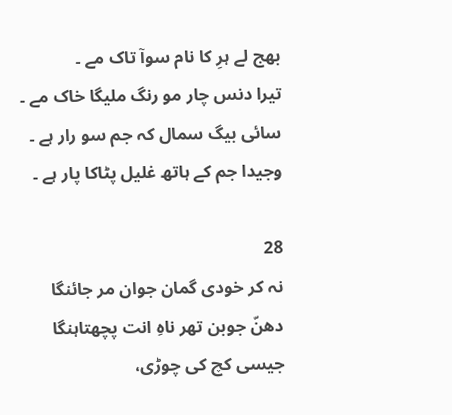بھج لے ہرِ کا نام سوآ تاک مے ۔
تیرا دنس چار مو رنگ ملیگا خاک مے ۔
سائی بیگ سمال کہ جم سو رار ہے ۔
وجیدا جم کے ہاتھ غلیل پٹاکا پار ہے ۔

28
نہ کر خودی گمان جوان مر جائنگا
دھنّ جوبن تھر ناہِ انت پچھتاہنگا
جیسی کچ کی چوڑی،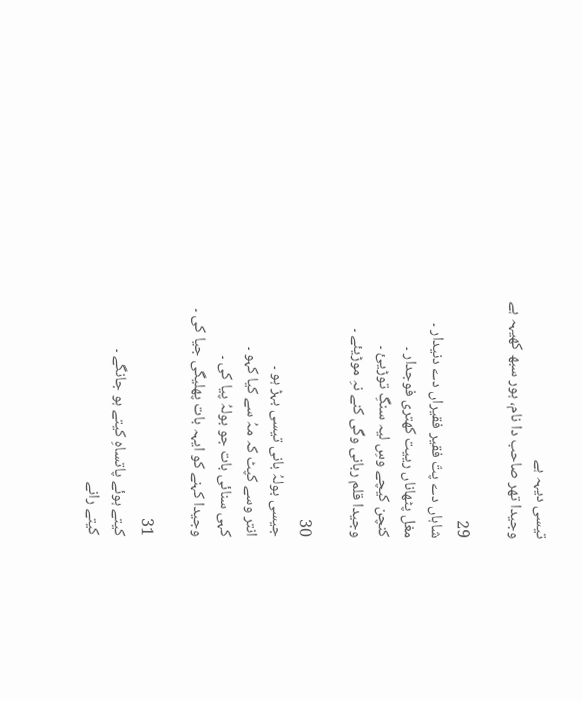تیسی دیہہ ہے
وجیدا تھر صاحب دا نام، ہور سبھ کھیہہ ہے

29
شاہاں دے پتّ فقیر فقیراں دے دنیدار ۔
مغل پٹھاناں رییت کھتری فوجدار ۔
کنچن کیچے وسِ لیہ سنگِ توڑیئ ۔
وجیدا قلم ربانی وگی کنے نہِ موڑیئے ۔

30
جیسی بولہُ بانی تیسی بہڑ ہو ۔
انتر وسے کپٹ کہ مہُ سے کیا کہو ۔
کہی سنائی بات جو بولہُ پیا کی ۔
وجیدا کہنے کو ایہہ بات پھلیگی جیا کی ۔

31
کیتے ہوئے پاتساہِ کیتے ہو جانگے ۔
کیتے رانے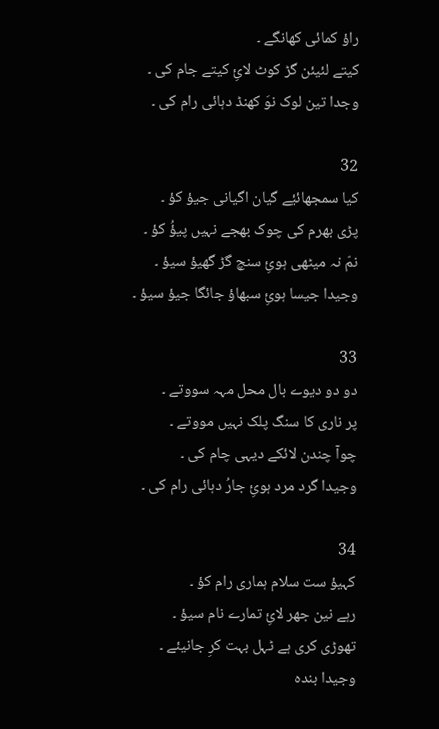راؤ کمائی کھانگے ۔
کیتے لئیئن گڑ کوٹ لائِ کیتے جام کی ۔
وجدا تین لوک نوَ کھنڈ دہائی رام کی ۔

32
کیا سمجھائیٔے گیان اگیانی جیؤ کؤ ۔
پڑی بھرم کی چوک بھجے نہیں پیؤُ کؤ ۔
نمّ نہ میٹھی ہوئِ سنچ گڑ گھیؤ سیؤ ۔
وجیدا جیسا ہوئِ سبھاؤ جائگا جیؤ سیؤ ۔

33
دو دو دیوے بال محل مہہ سووتے ۔
پر ناری کا سنگ پلک نہیں مووتے ۔
چوآ چندن لائکے دیہی چام کی ۔
وجیدا گرد مرد ہوئِ جارُ دہائی رام کی ۔

34
کہیؤ ست سلام ہماری رام کؤ ۔
رہے نین جھر لائِ تمارے نام سیؤ ۔
تھوڑی کری ہے ٹہل بہت کرِ جانیئے ۔
وجیدا بندہ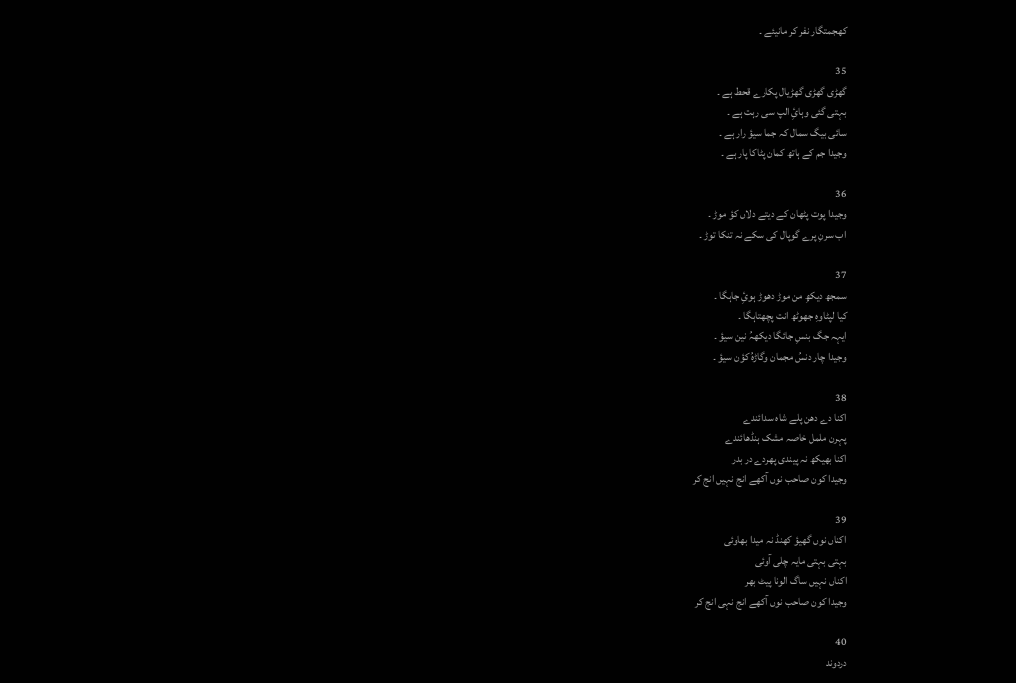کھجمتگار نفر کر مانیئے ۔

35
گھڑی گھڑی گھڑیال پکارے قحط ہے ۔
بہتی گئی وہائِ الپ سی رہت ہے ۔
سائی بیگ سمال کہ جما سیؤ رار ہے ۔
وجیدا جم کے ہاتھ کمان پٹاکا پار ہے ۔

36
وجیدا پوت پٹھان کے دیتے دلاں کؤ موڑ ۔
اب سرنِ پرے گوپال کی سکے نہ تنکا توڑ ۔

37
سمجھ دیکھِ من موڑ دھوڑ ہوئِ جاہگا ۔
کیا لپٹاوہِ جھوٹھ انت پچھتاہگا ۔
ایہہ جگ بنسِ جائگا دیکھہُ نین سیؤ ۔
وجیدا چار دنسُ مجمان وگاڑہُ کؤن سیؤ ۔

38
اکنا دے دھن پلے شاہ سدائندے
پہرن ململ خاصہ مشک ہنڈھائندے
اکنا بھیکھ نہ پیندی پھردے در بدر
وجیدا کون صاحب نوں آکھے انج نہیں انج کر

39
اکناں نوں گھیؤ کھنڈ نہ میدا بھاوئی
بہتی بہتی مایہ چلی آوئی
اکناں نہیں ساگ الونا پیٹ بھر
وجیدا کون صاحب نوں آکھے انج نہی انج کر

40
دردوند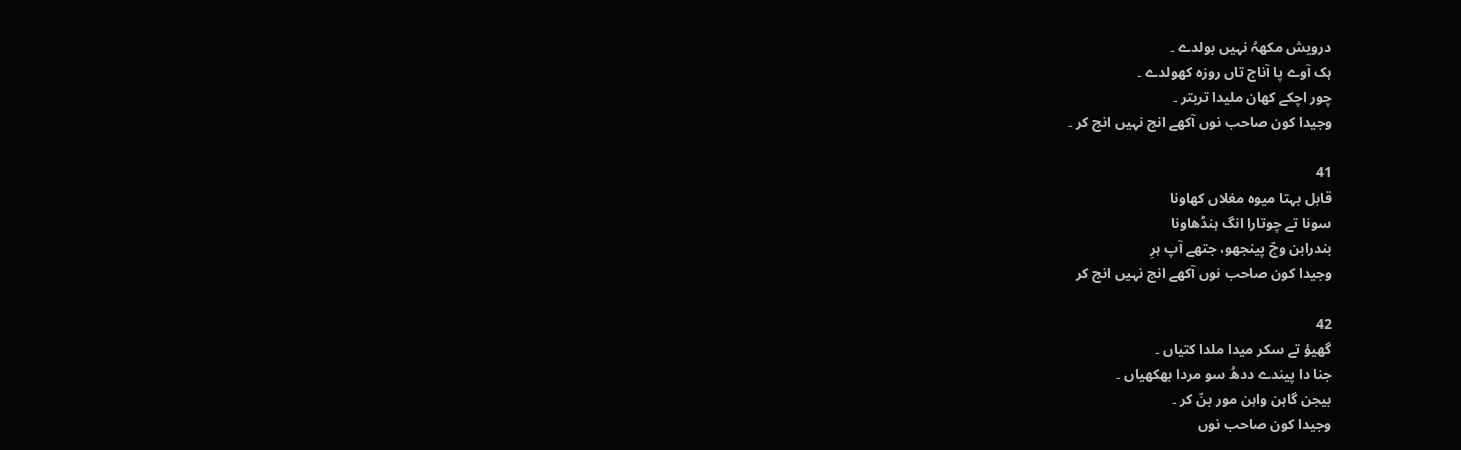درویش مکھہُ نہیں بولدے ۔
ہک آوے پا آناج تاں روزہ کھولدے ۔
چور اچکے کھان ملیدا تربتر ۔
وجیدا کون صاحب نوں آکھے انج نہیں انج کر ۔

41
قابل بہتا میوہ مغلاں کھاونا
سونا تے چوتارا انگ ہنڈھاونا
بندرابن وچّ پینجھو، جتھے آپ ہرِ
وجیدا کون صاحب نوں آکھے انج نہیں انج کر

42
گھیؤ تے سکر میدا ملدا کتیاں ۔
جنا دا پیندے ددھُ سو مردا بھکھیاں ۔
بیجن گاہن واہن مور بنّ کر ۔
وجیدا کون صاحب نوں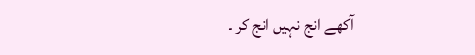آکھے انج نہیں انج کر ۔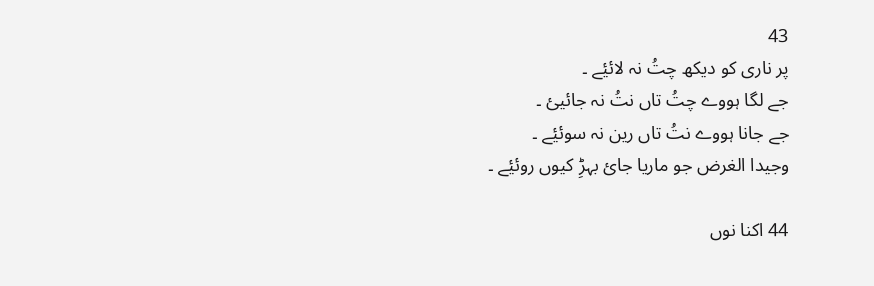43
پر ناری کو دیکھ چتُ نہ لائیٔے ۔
جے لگا ہووے چتُ تاں نتُ نہ جائیئ ۔
جے جانا ہووے نتُ تاں رین نہ سوئیٔے ۔
وجیدا الغرض جو ماریا جائ بہڑِ کیوں روئیٔے ۔

44 اکنا نوں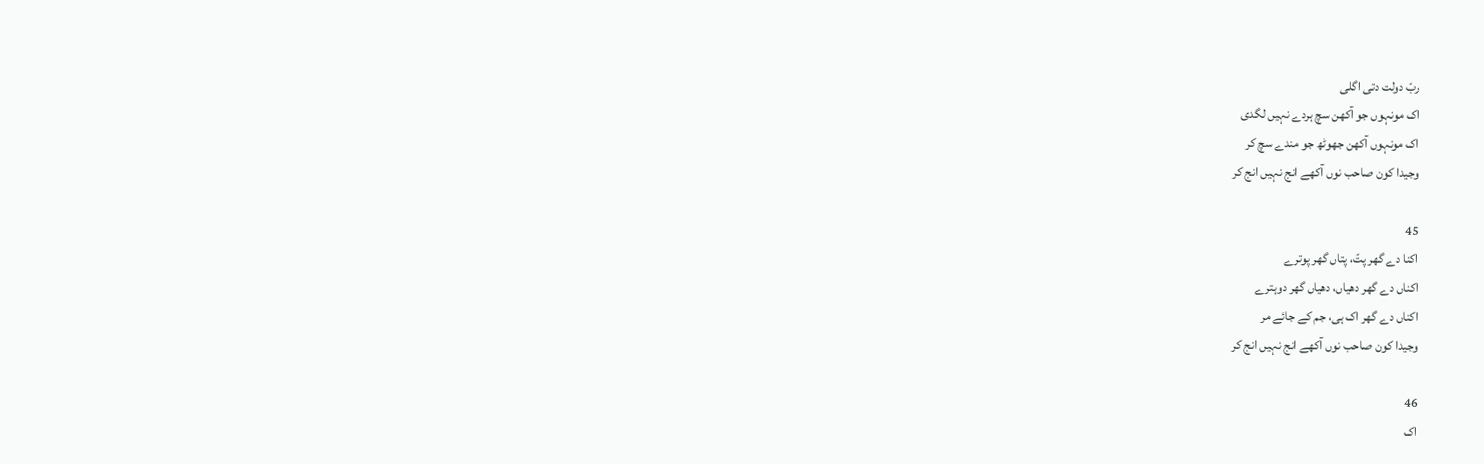ربّ دولت دتی اگلی
اک مونہوں جو آکھن سچ ہردے نہیں لگدی
اک مونہوں آکھن جھوٹھ جو مندے سچ کر
وجیدا کون صاحب نوں آکھے انج نہیں انج کر

45
اکنا دے گھر پتّ، پتاں گھر پوترے
اکناں دے گھر دھیاں، دھیاں گھر دوہترے
اکناں دے گھر اک ہی، جم کے جائے مر
وجیدا کون صاحب نوں آکھے انج نہیں انج کر

46
اک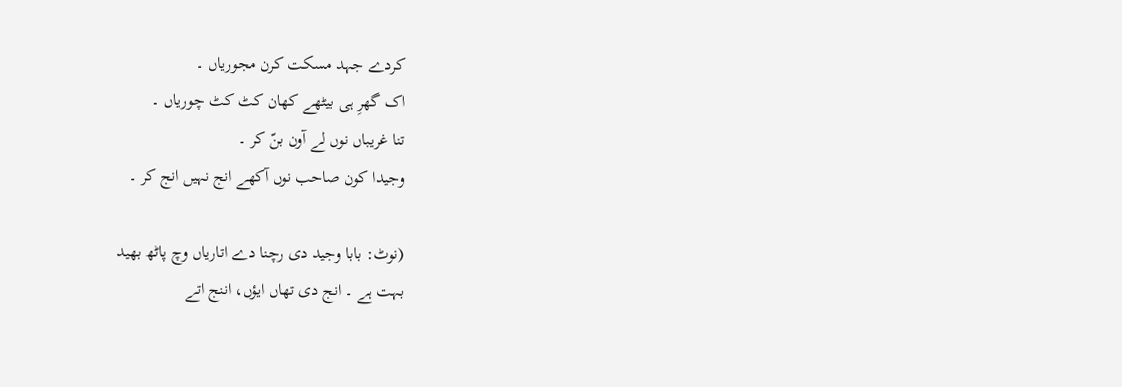کردے جہد مسکت کرن مجوریاں ۔
اک گھرِ ہی بیٹھے کھان کٹ کٹ چوریاں ۔
تنا غریباں نوں لے آون بنّ کر ۔
وجیدا کون صاحب نوں آکھے انج نہیں انج کر ۔

(نوٹ: بابا وجید دی رچنا دے اتاریاں وچ پاٹھ بھید
بہت ہے ۔ انج دی تھاں ایؤں، اننج اتے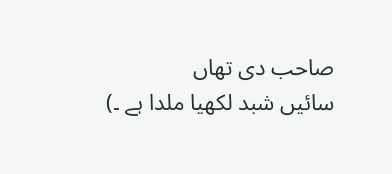صاحب دی تھاں
سائیں شبد لکھیا ملدا ہے ۔)